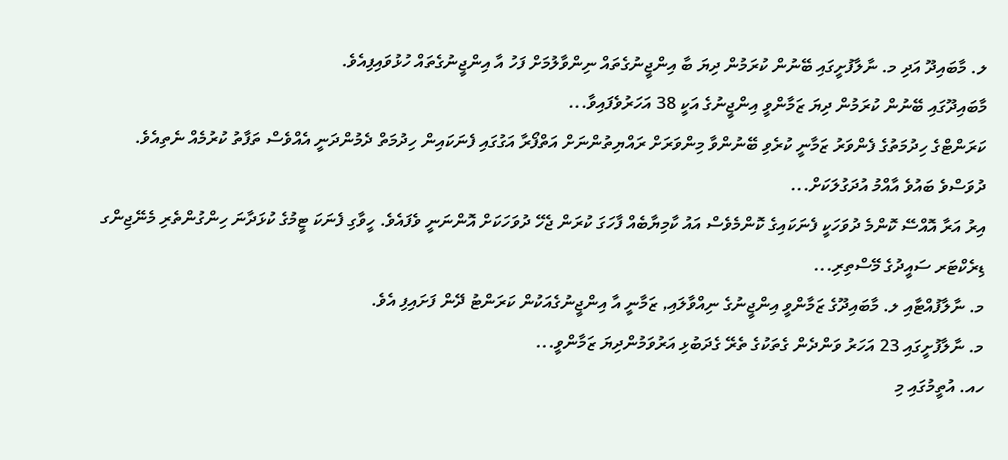ލ. މާބައިދޫ އަދި މ. ނާލާފުށީގައި ބޭނުން ކުރަމުން ދިޔަ ބާ އިންޖީނުގެތައް ނިންވާލުމަށް ފަހު އާ އިންޖީނުގެތައް ހުޅުވައިފިއެވެ.
މާބައިދޫގައި ބޭނުން ކުރަމުން ދިޔަ ޒަމާންވީ އިންޖީނުގެ އަކީ 38 އަހަރުވެފައިވާ...
ކަރަންޓްގެ ހިދުމަތުގެ ފެންވަރު ޒަމާނީ ކުރެވި ބޭނުންވާ މިންވަރަށް ރައްޔިތުންނަށް އަތްފޯރާ އަގުގައި ފެނަކައިން ހިދުމަތް ދެމުންދަނީ އެއްވެސް ތަފާތު ކުރުމެއް ނެތިއެވެ.
ދުވަސްވެ ބައުވެ އާއްމު އުދަގުލަކަށް...
އިރު އަރާ އޮއްސޭ ކޮންމެ ދުވަހަކީ ފެނަކައިގެ ކޮންމެވެސް އައު ކާމިޔާބެއް ފާހަގަ ކުރަން ޖެހޭ ދުވަހަކަށް އޮންނަނީ ވެފައެވެ. ހީވާގި ފެނަކަ ޓީމުގެ ކުޅަދާނަ ހިންގުންތެރި މެނޭޖިންގ ޑިރެކްޓަރ ސައީދުގެ މޭސްތިރި...
މ. ނާލާފުއްޓާއި ލ. މާބައިދޫގެ ޒަމާންވީ އިންޖީނުގެ ނިއްވާލައި, ޒަމާނީ އާ އިންޖީނުގެއަކުން ކަރަންޓު ދޭން ފަށައިފި އެވެ.
މ. ނާލާފުށީގައި 23 އަހަރު ވަންދެން ގެތަކުގެ ތެރޭ ގެދަބުޅި އަރުވަމުންދިޔަ ޒަމާންވީ...
ހއ. އުތީމުގައި މި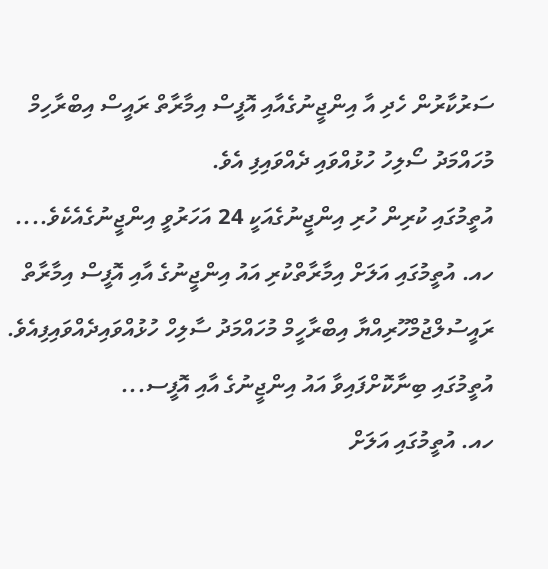ސަރުކާރުން ހެދި އާ އިންޖީނުގެއާއި އޮފީސް އިމާރާތް ރައީސް އިބްރާހިމް މުހައްމަދު ސޯލިހު ހުޅުއްވައި ދެއްވައިފި އެވެ.
އުތީމުގައި ކުރިން ހުރި އިންޖީނުގެއަކީ 24 އަހަރުވީ އިންޖީނުގެއެކެވެ....
ހއ. އުތީމުގައި އަލަށް އިމާރާތްކުރި އައު އިންޖީނުގެ އާއި އޮފީސް އިމާރާތް ރައީސުލްޖުމްހޫރިއްޔާ އިބްރާހީމް މުހައްމަދު ސާލިހް ހުޅުއްވައިދެއްވައިފިއެވެ.
އުތީމުގައި ބިނާކޮށްފައިވާ އައު އިންޖީނުގެ އާއި އޮފީސ...
ހއ. އުތީމުގައި އަލަށް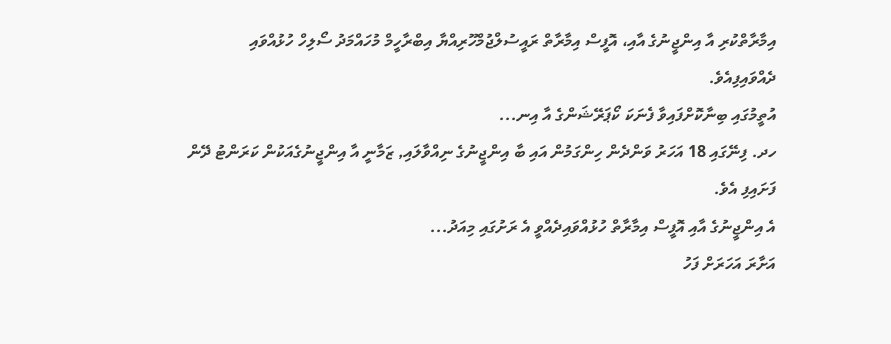އިމާރާތްކުރި އާ އިންޖީނުގެ އާއި، އޮފީސް އިމާރާތް ރައީސުލްޖުމްހޫރިއްޔާ އިބްރާހީމް މުހައްމަދު ސޯލިހް ހުޅުއްވައި ދެއްވައިފިއެވެ.
އުތީމުގައި ބިނާކޮށްފައިވާ ފެނަކަ ކޯޕަރޭޝަންގެ އާ އިނ...
ހދ. ފިނޭގައި 18 އަހަރު ވަންދެން ހިންގަމުން އައި ބާ އިންޖީނުގެ ނިއްވާލައި, ޒަމާނީ އާ އިންޖީނުގެއަކުން ކަރަންޓު ދޭން ފަށައިފި އެވެ.
އެ އިންޖީނުގެ އާއި އޮފީސް އިމާރާތް ހުޅުއްވައިދެއްވީ އެ ރަށުގައި މިއަދު...
އަށާރަ އަހަރަށް ފަހު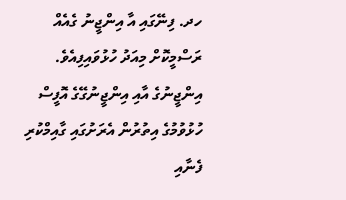ހދ. ފިނޭގައި އާ އިންޖީނު ގެއެއް ރަސްމީކޮށް މިއަދު ހުޅުވައިފިއެވެ. އިންޖީނުގެ އާއި އިންޖީނުގޭގެ އޮފީސް ހުޅުވުމުގެ އިތުރުން އެރަށުގައި ގާއިމްކުރި ފެނާއި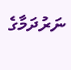ނަރުދަމާގެ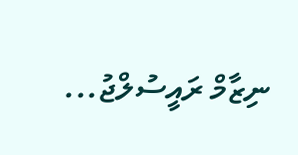ނިޒާމް ރައީސުލްޖު...